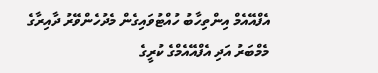އެފްއޭއެމް އިންތިހާބު ހުއްޓުވައިގެން މެދުހެންވޭރު ދާއިރާގެ މެމްބަރު އަދި އެފްއޭއެމްގެ ކުރީގެ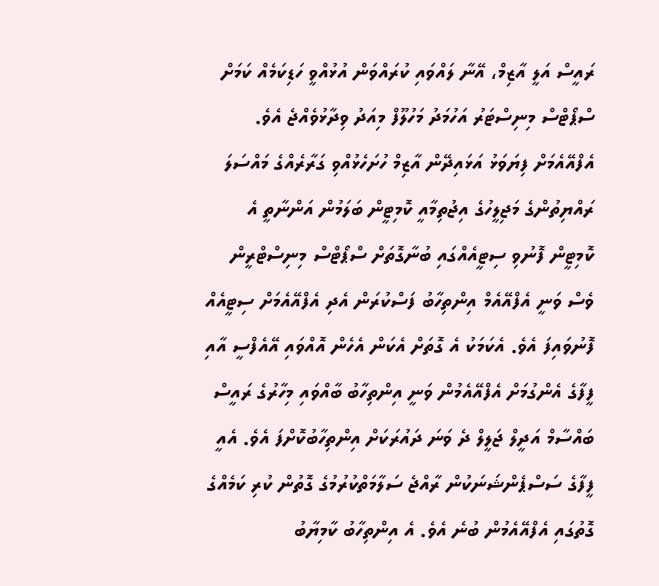ރައީސް އަލީ އާޒިމް، އޭނާ ލައްވައި ކުރައްވަން އުޅުއްވީ ހަޑިކަމެއް ކަމަށް ސްޕޯޓްސް މިނިސްޓަރު އަހުމަދު މަހުލޫފް މިއަދު ވިދާޅުވެއްޖެ އެވެ.
އެފްއޭއެމަށް ފިޔަވަޅު އަޅައިދޭން އާޒިމް ހުށަހެޅުއްވި ގަރާރެއްގެ މައްސަލަ ރައްޔިތުންގެ މަޖިލީހުގެ އިޖުތިމާއީ ކޮމިޓީން ބަލަމުން އަންނާތީ އެ ކޮމިޓީން ފޮނުވި ސިޓީއެއްގައި ބުނާގޮތަށް ސްޕޯޓްސް މިނިސްޓްރީން ވެސް ވަނީ އެފްއޭއެމް އިންތިހާބު ފަސްކުރަން އެދި އެފްއޭއެމަށް ސިޓީއެއް ފޮނުވައިފަ އެވެ. އެކަމަކު އެ ގޮތަށް އެކަން އެހެން އޮއްވައި އޭއެފްސީ އާއި ފީފާގެ އެންގުމަށް އެފްއޭއެމުން ވަނީ އިންތިހާބު ބާއްވައި މިހާރުގެ ރައީސް ބައްސާމް އަދީލް ޖަލީލް ދެ ވަނަ ދައުރަކަށް އިންތިހާބުކޮށްފަ އެވެ. އެއީ ފީފާގެ ސަސްޕެންޝަނަކުން ރާއްޖެ ސަލާމަތްކުރުމުގެ ގޮތުން ކުރި ކަމެއްގެ ގޮތުގައި އެފްއޭއެމުން ބުނެ އެވެ. އެ އިންތިހާބު ކާމިޔާބު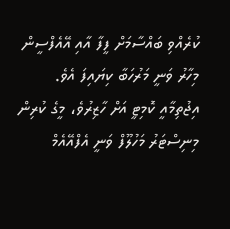ކުރެއްވި ބައްސާމަށް ފީފާ އާއި އޭއެފްސީން މިހާރު ވަނީ މަރުހަބާ ކިޔައިފަ އެވެ.
އިޖުތިމާއީ ކޮމިޓީ އަށް ހާޒިރުވެ، މީގެ ކުރިން މިނިސްޓަރު މަހުލޫފް ވަނީ އެފްއޭއެމް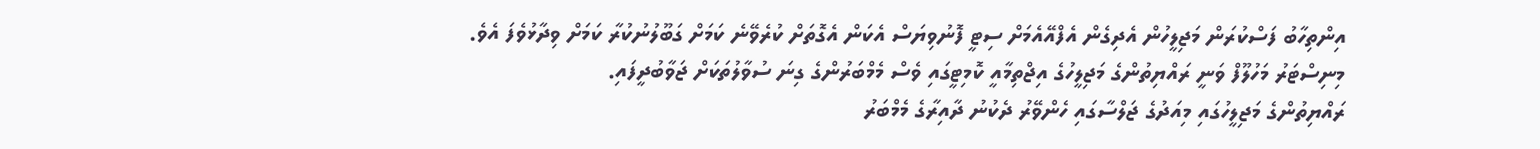އިންތިހާބު ފަސްކުރަން މަޖިލީހުން އެދިގެން އެފްއޭއެމަށް ސިޓީ ފޮނުވިޔަސް އެކަން އެގޮތަށް ކުރެވޭނެ ކަމަށް ގަބޫލުނުކުރާ ކަމަށް ވިދާޅުވެފަ އެވެ.
މިނިސްޓަރު މަހުލޫފް ވަނީ ރައްޔިތުންގެ މަޖިލީހުގެ އިޖްތިމާއީ ކޮމިޓީގައި ވެސް މެމްބަރުންގެ ގިނަ ސުވާލުތަކަށް ޖަވާބުދީފައި.
ރައްޔިތުންގެ މަޖިލީހުގައި މިއަދުގެ ޖަލްސާގައި ހެންވޭރު ދެކުނު ދާއިރާގެ މެމްބަރު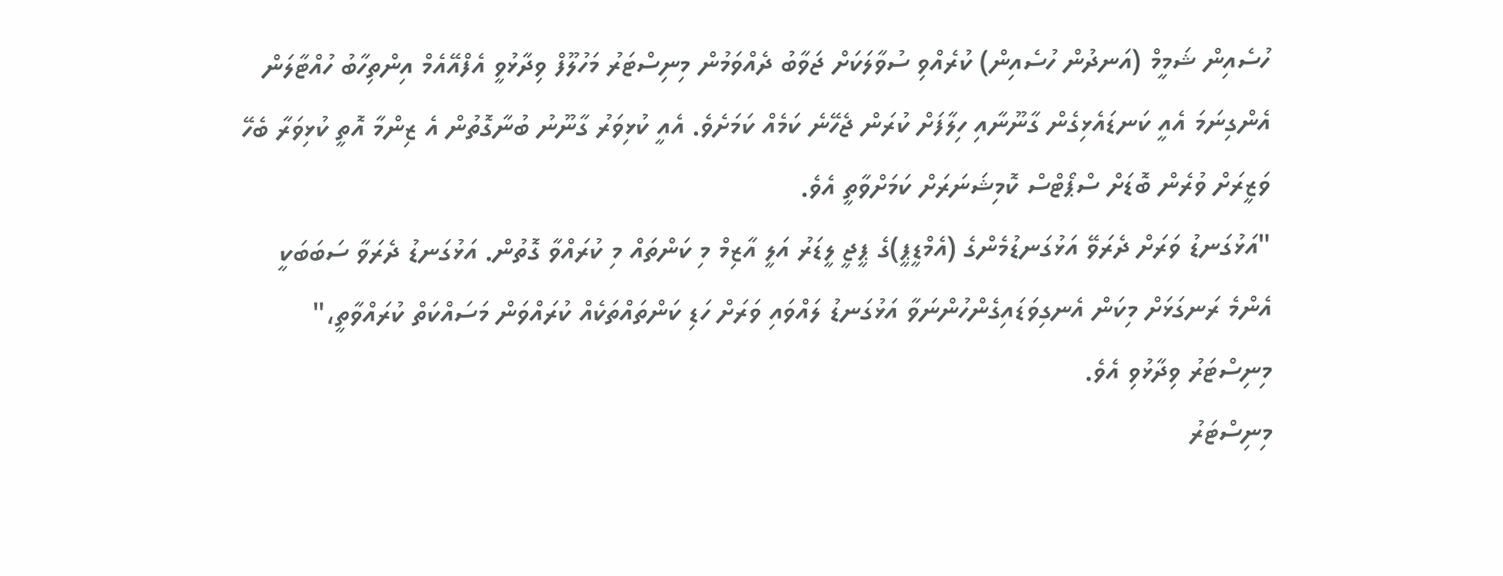ހުސެއިން ޝަމީމް (އަނދުން ހުސެއިން) ކުރެއްވި ސުވާލަކަށް ޖަވާބު ދެއްވަމުން މިނިސްޓަރު މަހުލޫފް ވިދާޅުވީ އެފްއޭއެމް އިންތިހާބު ހުއްޓާލަން އެންގިނަމަ އެއީ ކަނޑައެޅިގެން ގާނޫނާއި ހިލާފަށް ކުރަން ޖެހޭނެ ކަމެއް ކަމަށެވެ. އެއީ ކުޅިވަރު ގާނޫނު ބުނާގޮތުން އެ ޒިންމާ އޮތީ ކުޅިވަރާ ބެހޭ ވަޒީރަށް ވުރެން ބޮޑަށް ސްޕޯޓްސް ކޮމިޝަނަރަށް ކަމަށްވާތީ އެވެ.
"އަޅުގަނޑު ވަރަށް ދެރަވޭ އަޅުގަނޑުމެންގެ (އެމްޑީޕީ)ގެ ޕީޖީ ލީޑަރު އަލީ އާޒިމް މި ކަންތައް މި ކުރައްވާ ގޮތުން. އަޅުގަނޑު ދެރަވާ ސަބަބަކީ އެންމެ ރަނގަޅަށް މިކަން އެނގިވަޑައިގެންހުންނަވާ އަޅުގަނޑު ލައްވައި ވަރަށް ހަޑި ކަންތައްތަކެއް ކުރައްވަން މަސައްކަތް ކުރައްވާތީ،" މިނިސްޓަރު ވިދާޅުވި އެވެ.
މިނިސްޓަރު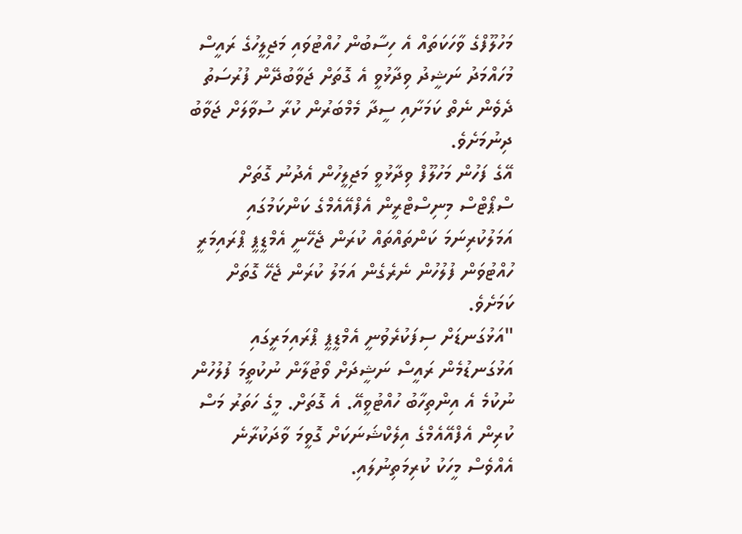މަހުލޫފްގެ ވާހަކަތައް އެ ހިސާބުން ހުއްޓުވައި މަޖިލީހުގެ ރައީސް މުހައްމަދު ނަޝީދު ވިދާޅުވީ އެ ގޮތަށް ޖަވާބުދޭން ފުރުސަތު ދެވެން ނެތް ކަމަށާއި ސީދާ މެމްބަރުން ކުރާ ސުވާލަށް ޖަވާބު ދިނުމަށެވެ.
އޭގެ ފަހުން މަހުލޫފް ވިދާޅުވީ މަޖިލީހުން އެދުނު ގޮތަށް ސްޕޯޓްސް މިނިސްޓްރީން އެފްއޭއެމްގެ ކަންކަމުގައި އަމަލުކުރިނަމަ ކަންތައްތައް ކުރަން ޖެހޭނީ އެމްޑީޕީ ޕްރައިމަރީ ހުއްޓުވަން ފުލުހުން ނެރެގެން އަމަލު ކުރަން ޖެހޭ ގޮތަށް ކަމަށެވެ.
"އަޅުގަނޑަށް ސިފަކުރެވުނީ އެމްޑީޕީ ޕްރައިމަރީގައި އަޅުގަނޑުމެން ރައީސް ނަޝީދަށް ވޯޓުލާން ނުކުތީމަ ފުލުހުން ނުކުމެ އެ އިންތިހާބު ހުއްޓުވީއޭ. އެ ގޮތަށް. މީގެ ހަތަރު މަސް ކުރިން އެފްއޭއެމްގެ އިލެކްޝަނަކަށް ގޮވީމަ ވާދަކުރާނެ އެއްވެސް މީހަކު ކުރިމަތިނުލައި.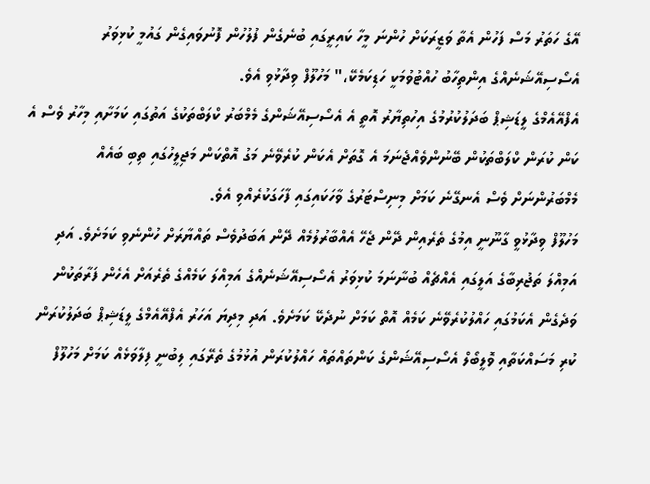އޭގެ ހަތަރު މަސް ފަހުން އެތާ ވަޒީރަކަށް ހުންނަ މީހާ ކައިރީގައި ބުނެގެން ފުލުހުން ފޮނުވައިގެން ގައުމީ ކުޅިވަރު އެސޯސިއޭޝަނެއްގެ އިންތިހާބު ހުއްޓުވުމަކީ ހަޑިކަމެކޭ،" މަހުލޫފް ވިދާޅުވި އެވެ.
އެފްއޭއެމްގެ ލީޑަޝިޕް ބަދަލުކުރުމުގެ އިހުތިޔާރު އޮތީ އެ އެސޯސިއޭޝަންގެ މެމްބަރު ކްލަބްތަކުގެ އަތުގައި ކަމަށާއި މިހާރު ވެސް އެ ކަން ކުރަން ކްލަބްތަކުން ބޭނުންވެއްޖެނަމަ އެ ގޮތަށް އެކަން ކުރެވޭނެ މަގު އޮތްކަން މަޖިލީހުގައި ތިބި ބައެއް މެމްބަރުންނަށް ވެސް އެނގޭނެ ކަމަށް މިނިސްޓަރުގެ ވާހަކައިގައި ފާހަގަކުރެއްވި އެވެ.
މަހުލޫފް ވިދާޅުވީ ގާނޫނީ އިމުގެ ތެރެއިން ދޭން ޖެހޭ އެއްބާރުލުމެއް ދޭން އަބަދުވެސް ތައްޔާރަށް ހުންނެވި ކަމަށެވެ. އަދި އަމިއްލަ ތަޖުރިބާގެ އަލީގައި އެއްޗެއް ބުނާނަމަ ކުޅިވަރު އެސޯސިއޭޝަނެއްގެ އަމިއްލަ ކަމެއްގެ ތެރެއަށް އެހެން ފަރާތަކުން ވަދެގެން އެކަމުގައި ހައްލުކުރެވޭނެ ކަމެއް އޮތް ކަމަށް ނުދެކޭ ކަމަށެވެ. އަދި މިދިޔަ އަހަރު އެފްއޭއެމްގެ ލީޑަޝިޕް ބަދަލުކުރަން ކުރި މަސައްކަތާއި ވޮލީބޯލް އެސޯސިއޭޝަންގެ ކަންތައްތައް ހައްލުކުރަން އުޅުމުގެ ތެރޭގައި ލިބުނީ ފިލާވަޅެއް ކަމަށް މަހުލޫފް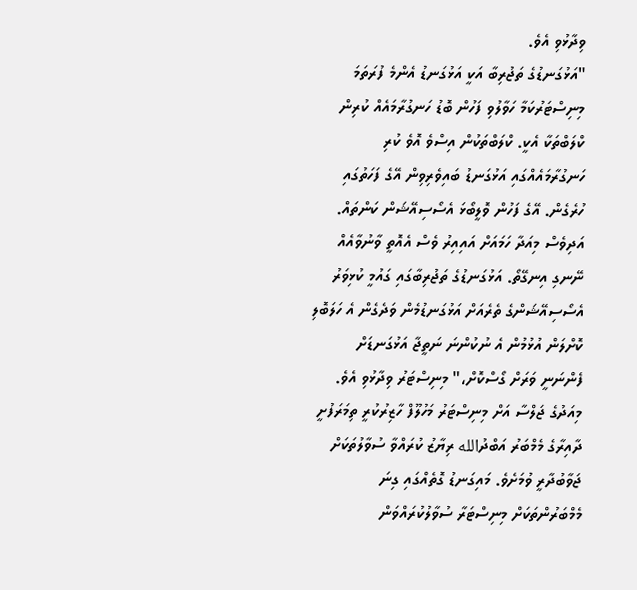ވިދާޅުވި އެވެ.
"އަޅުގަނޑުގެ ތަޖުރިބާ އަކީ އަޅުގަނޑު އެންމެ ފުރަތަމަ މިނިސްޓަރުކަމާ ހަވާލުވި ފަހުން ބޮޑު ހަނގުރާމައެއް ކުރިން ކްލަބްތަކާ އެކީ. ކްލަބްތަކުން އިސްވެ އޮވެ ކުރި ހަނގުރާމައެއްގައި އަޅުގަނޑު ބައިވެރިވިން އޭގެ ފަހަތުގައި ހުރެގެން. އޭގެ ފަހުން ވޮލީބޯޅަ އެސޯސިއޭޝަން ކަންތައް. އަދިވެސް މިއަދާ ހަމައަށް އައިއިރު ވެސް އެއޮތީ ވާނުވާއެއް ނޭނގި އިނގޭތޯ. އަޅުގަނޑުގެ ތަޖުރިބާގައި ގައުމީ ކުޅިވަރު އެސޯސިއޭޝަންގެ ތެރެއަށް އަޅުގަނޑުމެން ވަދެގެން އެ ހަލަބޮލި ކޮށްލަން އުޅުމުން އެ ނުކުންނަ ނަތީޖާ އަޅުގަނޑަށް ފެންނަނީ ވަރަށް ގޯސްކޮށް،" މިނިސްޓަރު ވިދާޅުވި އެވެ.
މިއަދުގެ ޖަލްސާ އަށް މިނިސްޓަރު މަހުލޫފް ހާޒިރުކުރީ ތިމަރަފުށީ ދާއިރާގެ މެމްބަރު އަބްދުالله ރިޔާޒު ކުރައްވާ ސުވާލުތަކަށް ޖަވާބުދާރީ ވުމަށެވެ. މައިގަނޑު ގޮތެއްގައި ގިނަ މެމްބަރުންތަކަށް މިނިސްޓަރާ ސުވާލުކުރައްވަން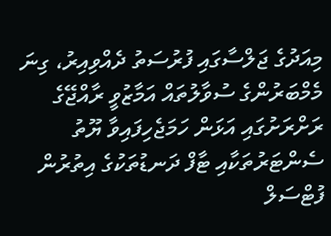މިއަދުގެ ޖަލްސާގައި ފުރުސަތު ދެއްވިއިރު، ގިނަ މެމްބަރުންގެ ސުވާލުތައް އަމާޒުވީ ރާއްޖޭގެ ރަށްރަށުގައި އަޅަން ހަމަޖެހިފައިވާ ޔޫތު ސެންޓަރުތަކާއި ޓާފް ދަނޑުތަކުގެ އިތުރުން ފުޓްސަލް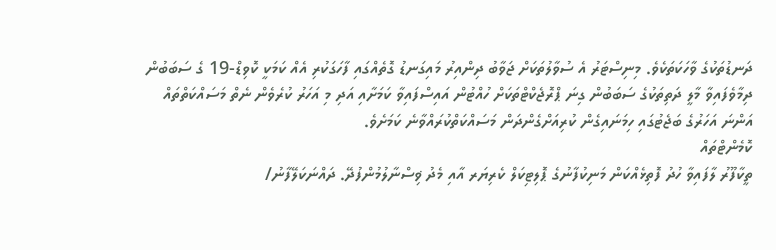ދަނޑުތަކުގެ ވާހަކަތަކެވެ. މިނިސްޓަރު އެ ސުވާލުތަކަށް ޖަވާބު ދިންއިރު މައިގަނޑު ގޮތެއްގައި ފާހަގަކުރި އެއް ކަމަކީ ކޮވިޑް-19 ގެ ސަބަބުން ދިމާވެފައިވާ މާލީ ދަތިތަކުގެ ސަބަބުން ގިނަ ޕްރޮޖެކްޓްތަކަށް ހުއްޓުން އައިސްފައިވާ ކަމަށާއި އަދި މި އަހަރު ކުރެވެން ނެތް މަސައްކަތްތައް އަންނަ އަހަރުގެ ބަޖެޓުގައި ހިމަނައިގެން ކުރިއަށްގެންދަން މަސައްކަތްކުރައްވާނެ ކަމަށެވެ.
ކޮމެންޓްތައް
ތީކާފޫރު ލާފައިވާ ހުދު ފޮތިޅެއްކަން މަނިކުފާނުގެ ޕޮލިޓިކަލް ކެރިޔަރ އާއި މެދު ޥިސްނާލުމުންފުދޭ. ދައްނަކަލޭފާނު/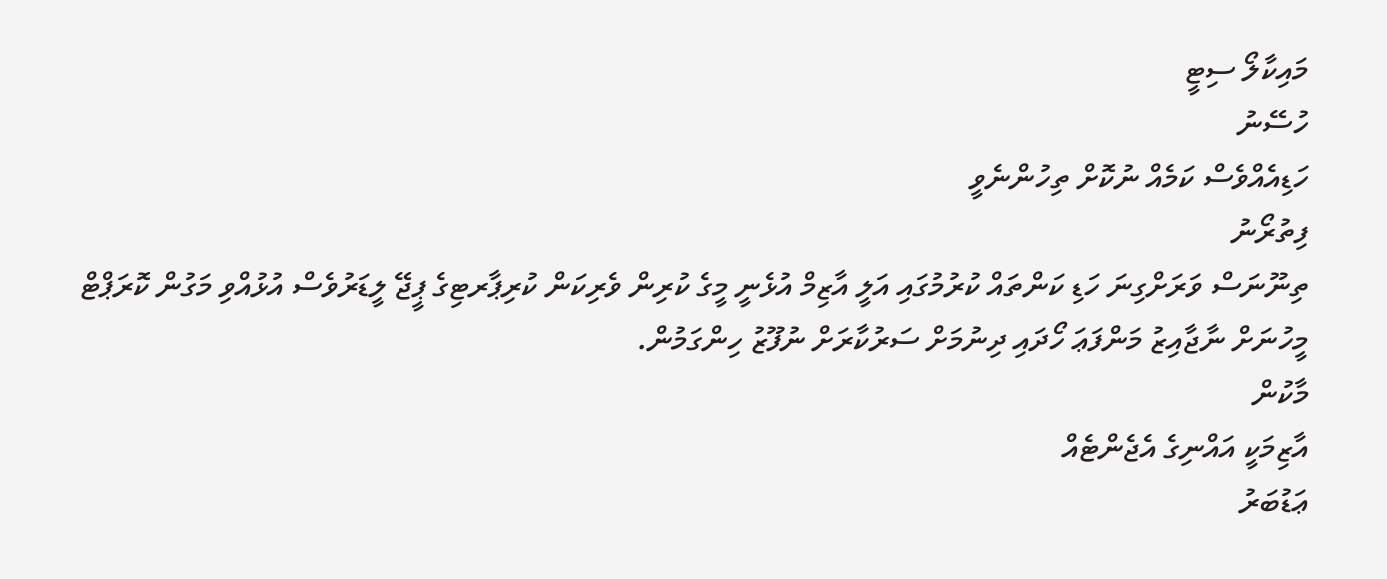މައިކާލޯ ސިޓީ
ހުސޭނު
ހަޑިއެއްވެސް ކަމެއް ނުކޮށް ތިހުންނެވީ
ފިތުރޯނު
ތިނޫނަސް ވަރަށްގިނަ ހަޑި ކަންތައް ކުރުމުގައި އަލީ އާޒިމް އުޅެނީ މީގެ ކުރިން ވެރިކަން ކުރިޕާރޓިގެ ޕީޖޭ ލީޑަރުވެސް އުޅުއްވި މަގުން ކޮރަޕްޓް މީހުނަށް ނާޖާއިޒު މަންފަޢަ ހޯދައި ދިނުމަށް ސަރުކާރަށް ނުފޫޒު ހިންގަމުން.
މާކުން
އާޒިމަކީ އައްނިގެ އެޖެންޓެއް
ޢަޑުބަރު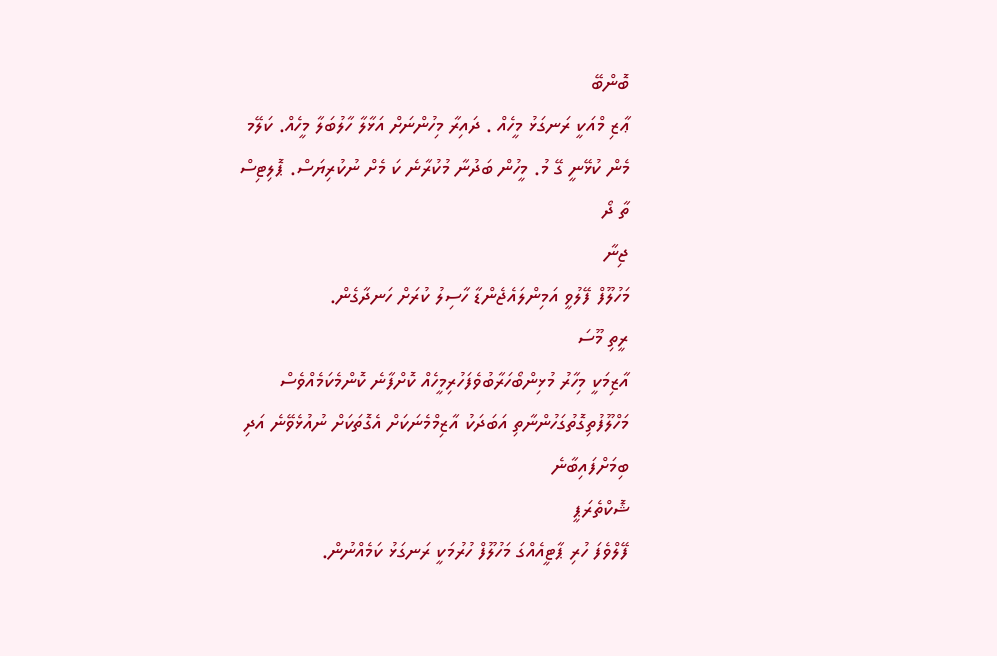ބޮންބޭ
ޢާޒި މްއަކީ ރަނގަޅު މީހެއް . ދައިރާ މިހުންނަށް އަޅާލާ ހާލުބަލާ މީހެއް. ކަލޭމ މެން ކުޅޭނީ ގޭ މު. މީހުން ބަދުނާ މުކުރާނެ ކަ މެށް ނުކުރިޔަސް. ޕޮލިޓިސް ތާ ދޯ
ޖިނާ
މަހުލޫފް ފޭލުވީ އަމިންލައެޖެންޑާ ހާސިލު ކުރަށް ހަނދާގެން.
ރީތި މޫސަ
އާޒިމަކީ މިހާރު މުޅިންބޯހަރާބުވެފަހުރިމީހެއް ކޮށްފާނެ ކޮންމެކަމެއްވެސް މަހްލޫފުތިގޮތުގަހުންނާތި އަބަދަކު އާޒިމްމެނަކަށް އެގޮތަކަށް ނުއުޅެވޭނެ އަދި ބިމަށްފައިބާނެ
ޝޮކްތެރަޕީ
ފޭލްވެފަ ހުރި ޕާޓީއެއްގަ މަހުލޫފް ހުރުމަކީ ރަނގަޅު ކަމެއްނުން.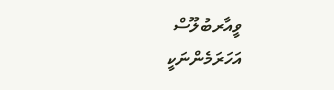ވީއާރބުލޫސް
އަހަރަމެންނަކީ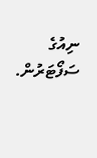ނިއުގެ ސަފޯޓަރުން.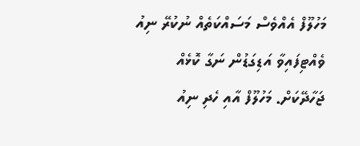މަހުލޫފް އެއްވެސް މަސައްކަތެއް ނުކުރޭ ނިއު ވެއްޓިފައިވާ އަޑިގަޑުން ނަގާ ކޮޅެއް ޖަހާދޭކަށް. މަހުލޫފް އާއި ހެދި ނިއު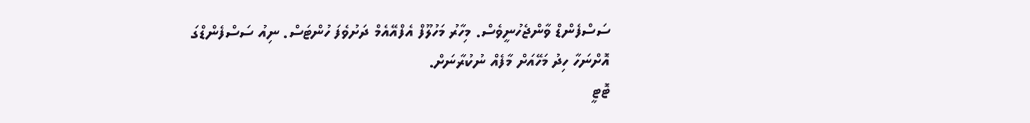ސަސްފެންޑް ވާންޖެހުނީވެސް. މިހާރު މަހުލޫފް އެފްއޭއެމް ދަށުވެފަ ހުންޓަސް. ނިއު ސަސްފެންޑްގަ އޮށްނަހާ ހިދު މަހޭއަށް މާފެއް ނުކުރާނަށް.
ޓޮޓީ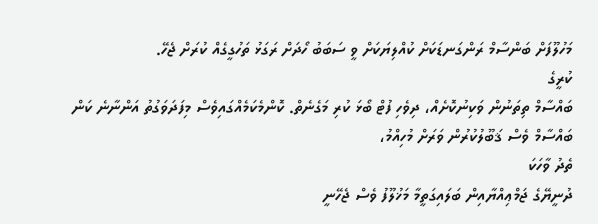މަހުލޫފަށް ބަންސާމް ރަންގަނޑަކަށް ކުއްލިޔަކަށް ވީ ސަބަބު ހޯދަށް ރަގަޅު ތަހުގީގެއް ކުރަށް ޖެހޭ.
ކުރީގެ
ބައްސާމް ތިތަނުން ވަކިނުކޮށެއް، ދިވެހި ފުޓް ބޯޅަ ކުރި މަގެނެތް. ކޮންމެކަމެއްގައިވެސް މިފަދަވަގުތު އަންނާނެ ކަން ބައްސާމް ވެސް ޤަބޫލުކުރުން ވަރަށް މުހިއްމު،
ތެދު ވާހަކަ
ދުނީޔޭގެ ޖަމްޢިއްޔާއިން ބަލައިގަތީމާ މަޚުލޫފު ވެސް ޖެހޭނީ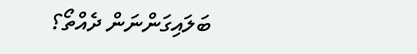ބަލައިގަންނަން ދެއްތޯ؟